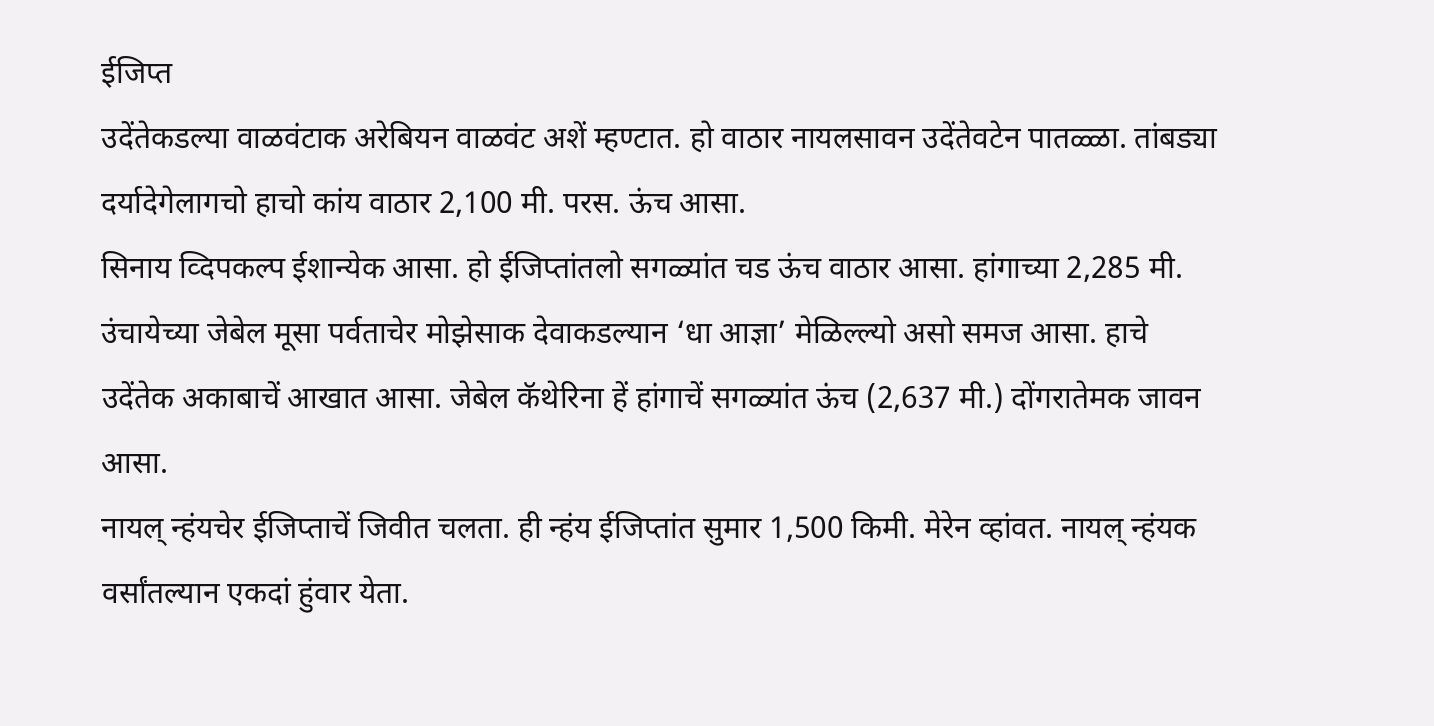ईजिप्त
उदेंतेकडल्या वाळवंटाक अरेबियन वाळवंट अशें म्हण्टात. हो वाठार नायलसावन उदेंतेवटेन पातळ्ळा. तांबड्या दर्यादेगेलागचो हाचो कांय वाठार 2,100 मी. परस. ऊंच आसा.
सिनाय व्दिपकल्प ईशान्येक आसा. हो ईजिप्तांतलो सगळ्यांत चड ऊंच वाठार आसा. हांगाच्या 2,285 मी. उंचायेच्या जेबेल मूसा पर्वताचेर मोझेसाक देवाकडल्यान ‘धा आज्ञा’ मेळिल्ल्यो असो समज आसा. हाचे उदेंतेक अकाबाचें आखात आसा. जेबेल कॅथेरिना हें हांगाचें सगळ्यांत ऊंच (2,637 मी.) दोंगरातेमक जावन आसा.
नायल् न्हंयचेर ईजिप्ताचें जिवीत चलता. ही न्हंय ईजिप्तांत सुमार 1,500 किमी. मेरेन व्हांवत. नायल् न्हंयक वर्सांतल्यान एकदां हुंवार येता.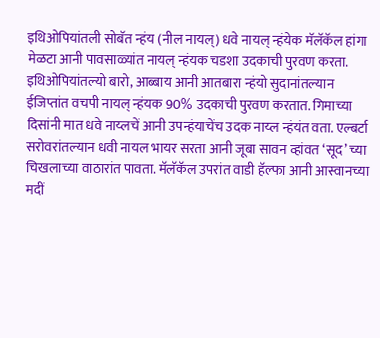इथिओपियांतली सोबॅत न्हंय (नील नायल्) धवे नायल् न्हंयेक मॅलॅकॅल हांगा मेळटा आनी पावसाळ्यांत नायल् न्हंयक चडशा उदकाची पुरवण करता.
इथिओपियांतल्यो बारो, आब्बाय आनी आतबारा न्हंयो सुदानांतल्यान ईजिप्तांत वचपी नायल् न्हंयक 90% उदकाची पुरवण करतात. गिमाच्या दिसांनी मात धवे नाय्लचें आनी उपन्हंयाचेंच उदक नाय्ल न्हंयंत वता. एल्बर्टा सरोवरांतल्यान धवी नायल भायर सरता आनी जूबा सावन व्हांवत ‘सूद’ च्या चिखलाच्या वाठारांत पावता. मॅलॅकॅल उपरांत वाडी हॅल्फा आनी आस्वानच्या मदीं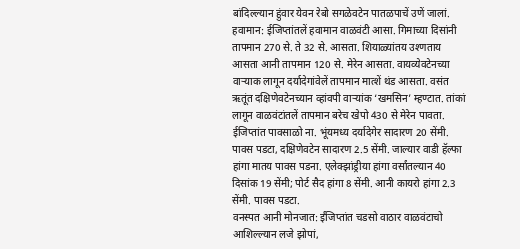बांदिल्ल्यान हुंवार येवन रेबो सगळेवटेन पातळपाचें उणें जालां.
हवामान: ईजिप्तांतलें हवामान वाळवंटी आसा. गिमाच्या दिसांनी तापमान 270 से. ते 32 से. आसता. शियाळ्यांतय उश्णताय आसता आनी तापमान 120 से. मेरेन आसता. वायव्येवटेनच्या वाऱ्याक लागून दर्यादेगांवेलें तापमान मात्शें थंड आसता. वसंत ऋतूंत दक्षिणेवटेनच्यान व्हांवपी वाऱ्यांक ‘खमसिन’ म्हण्टात. तांकां लागून वाळवंटांतलें तापमान बरेच खेपो 430 से मेरेन पावता. ईजिप्तांत पावसाळो ना. भूंयमध्य दर्यादेगेर सादारण 20 सेंमी. पावस पडटा, दक्षिणेवटेन सादारण 2.5 सेंमी. जाल्यार वाडी हॅल्फा हांगा मातय पावस पडना. एलेक्झांड्रीया हांगा वर्सांतल्यान 40 दिसांक 19 सेंमी; पोर्ट सैद हांगा 8 सेंमी. आनी कायरो हांगा 2.3 सेंमी. पावस पडटा.
वनस्पत आनी मोनजात: ईजिप्तांत चडसो वाठार वाळवंटाचो आशिल्ल्यान लजे झोपां,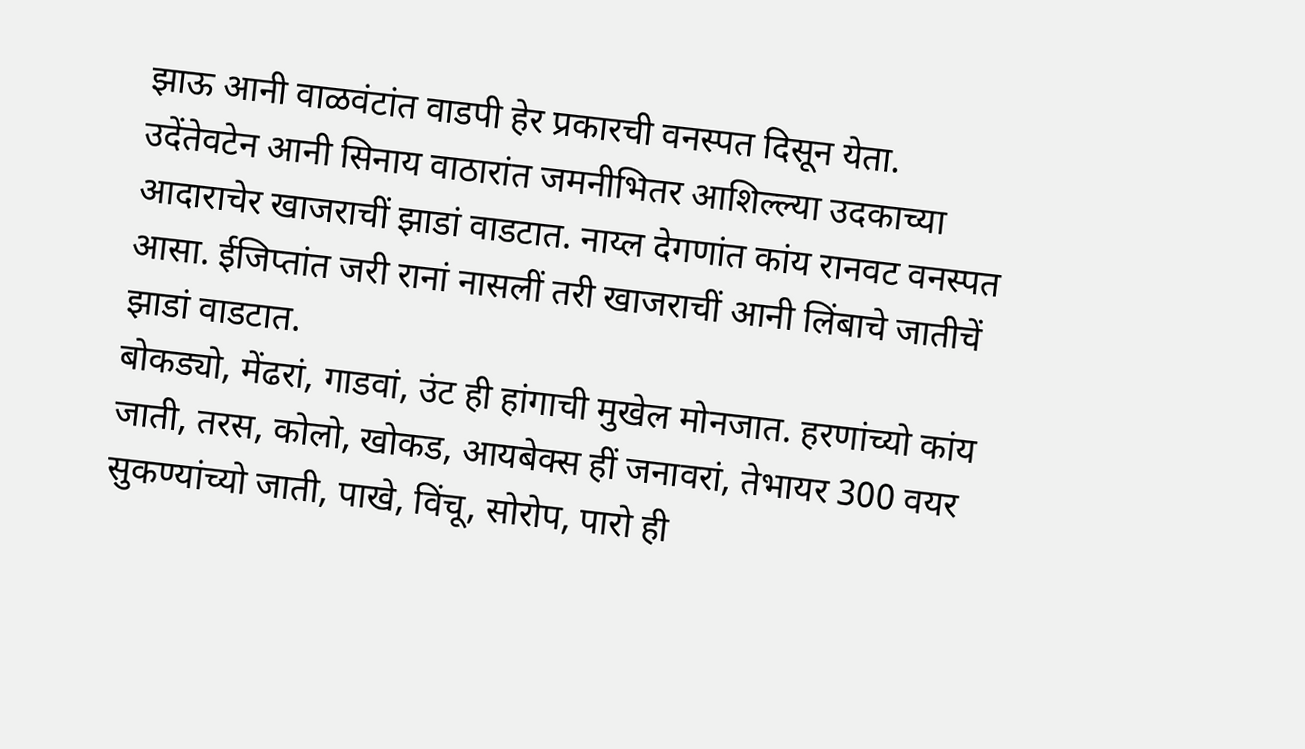झाऊ आनी वाळवंटांत वाडपी हेर प्रकारची वनस्पत दिसून येता. उदेंतेवटेन आनी सिनाय वाठारांत जमनीभितर आशिल्ल्या उदकाच्या आदाराचेर खाजराचीं झाडां वाडटात. नाय्ल देगणांत कांय रानवट वनस्पत आसा. ईजिप्तांत जरी रानां नासलीं तरी खाजराचीं आनी लिंबाचे जातीचें झाडां वाडटात.
बोकड्यो, मेंढरां, गाडवां, उंट ही हांगाची मुखेल मोनजात. हरणांच्यो कांय जाती, तरस, कोलो, खोकड, आयबेक्स हीं जनावरां, तेभायर 300 वयर सुकण्यांच्यो जाती, पाखे, विंचू, सोरोप, पारो ही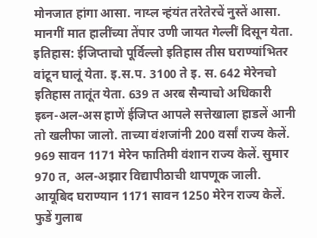मोनजात हांगा आसा. नाय्ल न्हंयंत तरेतेरचें नुस्तें आसा. मानगीं मात हालींच्या तेंपार उणी जायत गेल्लीं दिसून येता.
इतिहास: ईजिप्ताचो पूर्विल्लो इतिहास तीस घराण्यांभितर वांटून घालूं येता. इ.स.प. 3100 ते इ. स. 642 मेरेनचो इतिहास तातूंत येता. 639 त अरब सैन्याचो अधिकारी इब्न-अल-अस हाणें ईजिप्त आपले सत्तेखाला हाडलें आनी तो खलीफा जालो. ताच्या वंशजांनी 200 वर्सां राज्य केलें. 969 सावन 1171 मेरेन फातिमी वंशान राज्य केलें. सुमार 970 त, अल-अझार विद्यापीठाची थापणूक जाली. आयूबिद घराण्यान 1171 सावन 1250 मेरेन राज्य केलें. फुडें गुलाब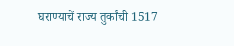घराण्याचें राज्य तुर्कांची 1517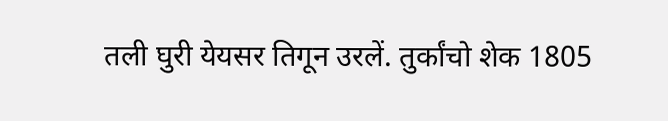तली घुरी येयसर तिगून उरलें. तुर्कांचो शेक 1805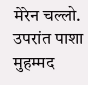मेरेन चल्लो. उपरांत पाशा मुहम्मद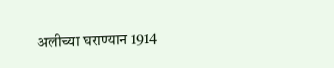अलीच्या घराण्यान 1914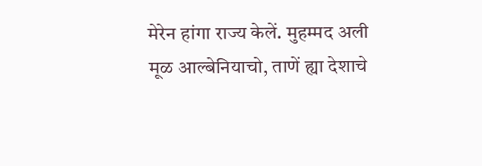मेरेन हांगा राज्य केलें. मुहम्मद अली मूळ आल्बेनियाचो, ताणें ह्या देशाचे